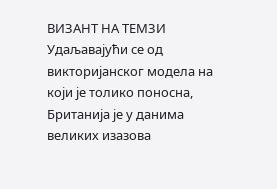ВИЗАНТ НА ТЕМЗИ
Удаљавајући се од викторијанског модела на који је толико поносна, Британија је у данима великих изазова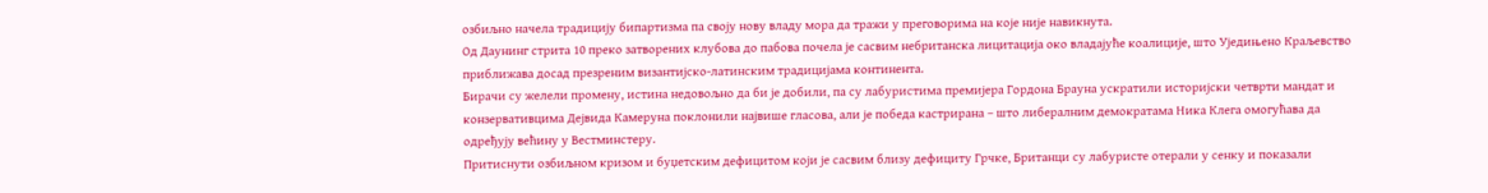озбиљно начела традицију бипартизма па своју нову владу мора да тражи у преговорима на које није навикнута.
Од Даунинг стрита 10 преко затворених клубова до пабова почела је сасвим небританска лицитација око владајуће коалиције, што Уједињено Краљевство приближава досад презреним византијско-латинским традицијама континента.
Бирачи су желели промену, истина недовољно да би је добили, па су лабуристима премијера Гордона Брауна ускратили историјски четврти мандат и конзервативцима Дејвида Камеруна поклонили највише гласова, али је победа кастрирана – што либералним демократама Ника Клега омогућава да одређују већину у Вестминстеру.
Притиснути озбиљном кризом и буџетским дефицитом који је сасвим близу дефициту Грчке, Британци су лабуристе отерали у сенку и показали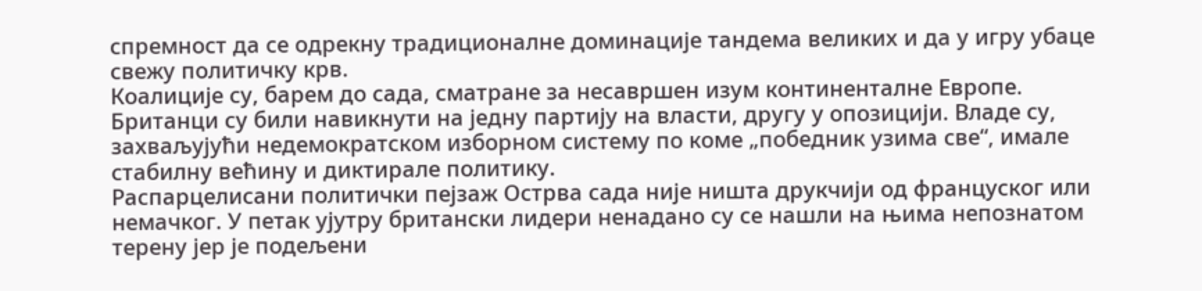спремност да се одрекну традиционалне доминације тандема великих и да у игру убаце свежу политичку крв.
Коалиције су, барем до сада, сматране за несавршен изум континенталне Европе. Британци су били навикнути на једну партију на власти, другу у опозицији. Владе су, захваљујући недемократском изборном систему по коме „победник узима све“, имале стабилну већину и диктирале политику.
Распарцелисани политички пејзаж Острва сада није ништа друкчији од француског или немачког. У петак ујутру британски лидери ненадано су се нашли на њима непознатом терену јер је подељени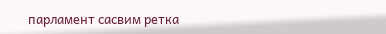парламент сасвим ретка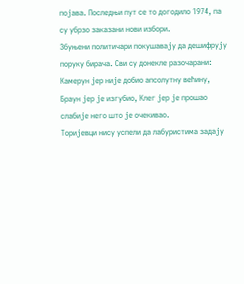појава. Последњи пут се то догодило 1974, па су убрзо заказани нови избори.
Збуњени политичари покушавају да дешифрују поруку бирача. Сви су донекле разочарани: Камерун јер није добио апсолутну већину, Браун јер је изгубио, Клег јер је прошао слабије него што је очекивао.
Торијевци нису успели да лабуристима задају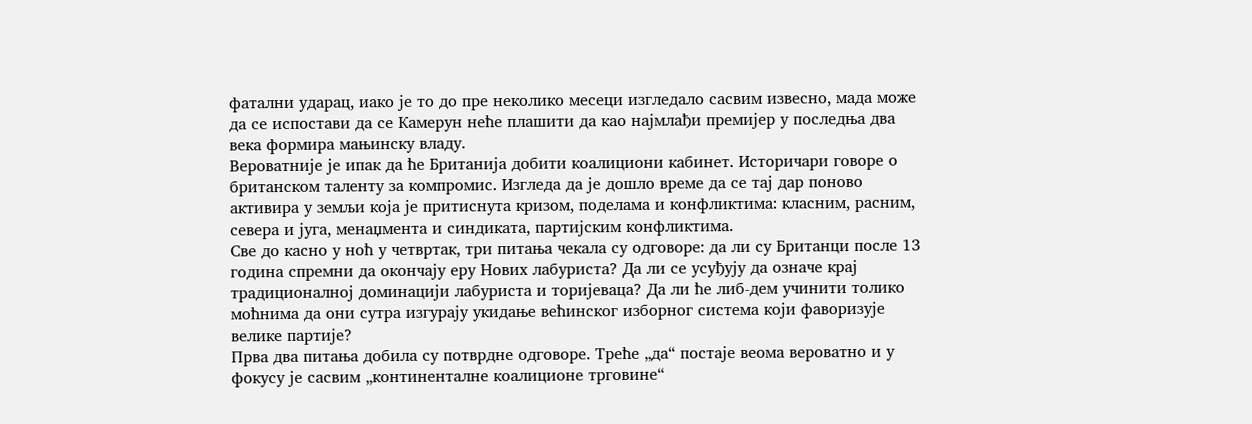фатални ударац, иако је то до пре неколико месеци изгледало сасвим извесно, мада може да се испостави да се Камерун неће плашити да као најмлађи премијер у последња два века формира мањинску владу.
Вероватније је ипак да ће Британија добити коалициони кабинет. Историчари говоре о британском таленту за компромис. Изгледа да је дошло време да се тај дар поново активира у земљи која је притиснута кризом, поделама и конфликтима: класним, расним, севера и југа, менаџмента и синдиката, партијским конфликтима.
Све до касно у ноћ у четвртак, три питања чекала су одговоре: да ли су Британци после 13 година спремни да окончају еру Нових лабуриста? Да ли се усуђују да означе крај традиционалној доминацији лабуриста и торијеваца? Да ли ће либ-дем учинити толико моћнима да они сутра изгурају укидање већинског изборног система који фаворизује велике партије?
Прва два питања добила су потврдне одговоре. Треће „да“ постаје веома вероватно и у фокусу је сасвим „континенталне коалиционе трговине“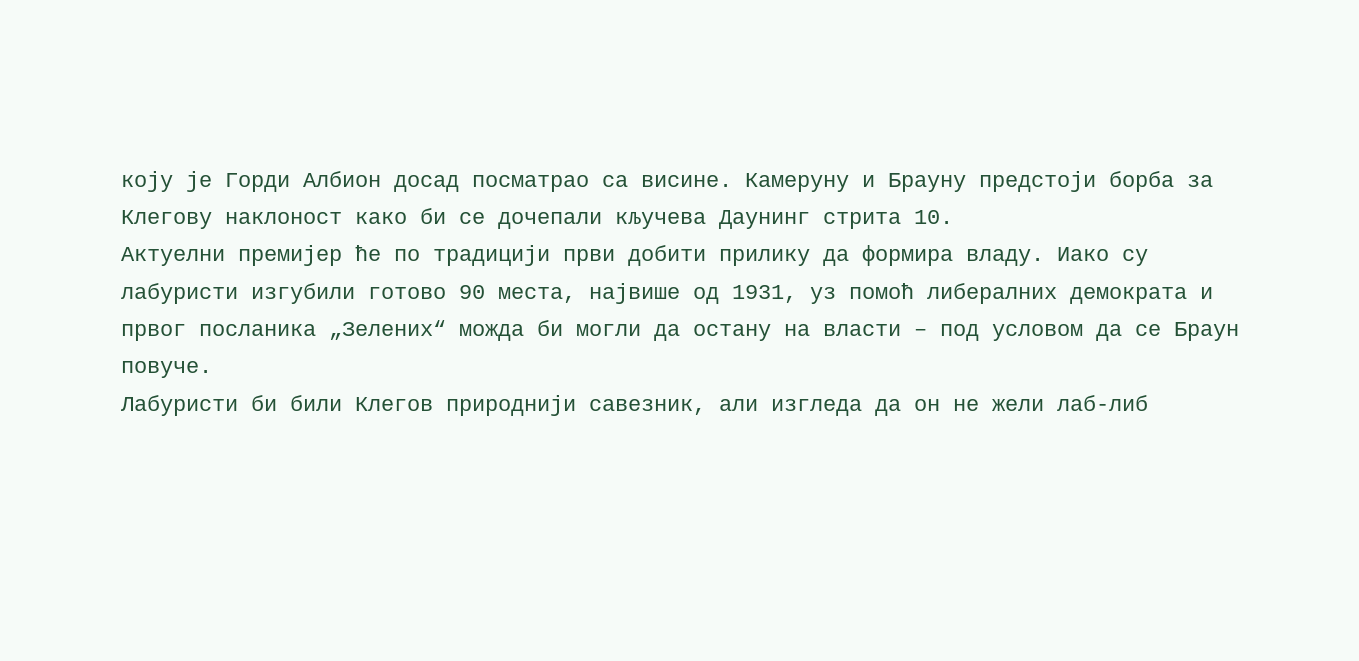коју је Горди Албион досад посматрао са висине. Камеруну и Брауну предстоји борба за Клегову наклоност како би се дочепали кључева Даунинг стрита 10.
Актуелни премијер ће по традицији први добити прилику да формира владу. Иако су лабуристи изгубили готово 90 места, највише од 1931, уз помоћ либералних демократа и првог посланика „Зелених“ можда би могли да остану на власти – под условом да се Браун повуче.
Лабуристи би били Клегов природнији савезник, али изгледа да он не жели лаб-либ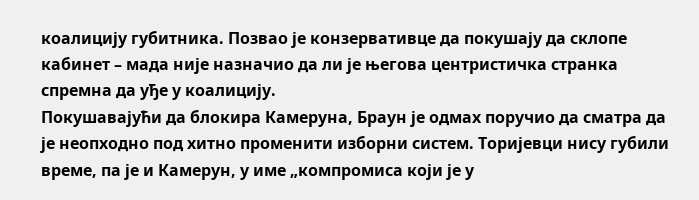коалицију губитника. Позвао је конзервативце да покушају да склопе кабинет – мада није назначио да ли је његова центристичка странка спремна да уђе у коалицију.
Покушавајући да блокира Камеруна, Браун је одмах поручио да сматра да је неопходно под хитно променити изборни систем. Торијевци нису губили време, па је и Камерун, у име „компромиса који је у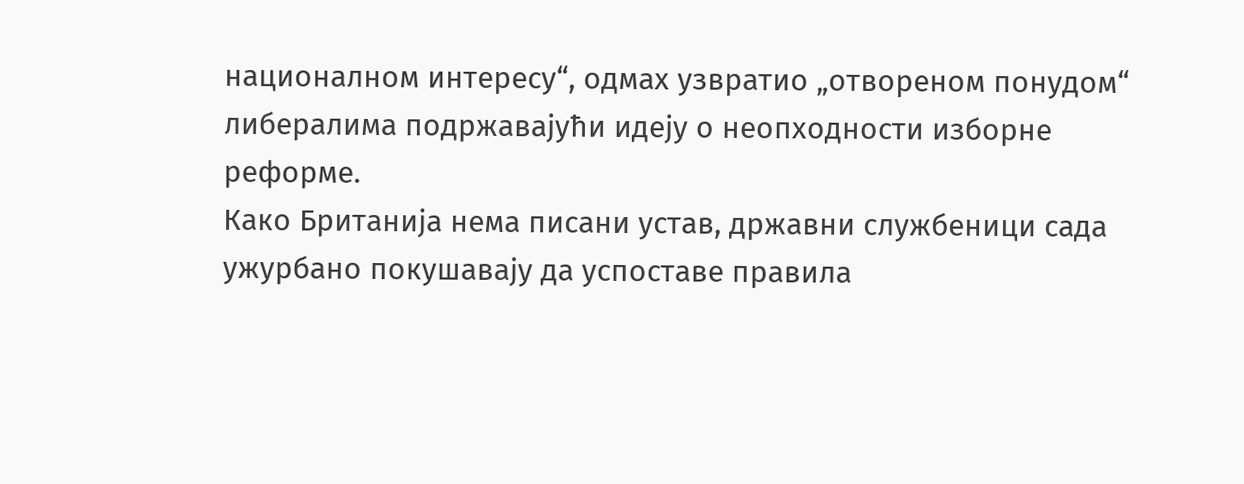националном интересу“, одмах узвратио „отвореном понудом“ либералима подржавајући идеју о неопходности изборне реформе.
Како Британија нема писани устав, државни службеници сада ужурбано покушавају да успоставе правила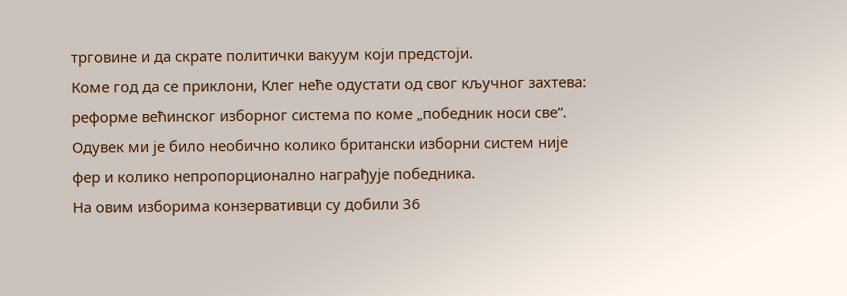трговине и да скрате политички вакуум који предстоји.
Коме год да се приклони, Клег неће одустати од свог кључног захтева: реформе већинског изборног система по коме „победник носи све“. Одувек ми је било необично колико британски изборни систем није фер и колико непропорционално награђује победника.
На овим изборима конзервативци су добили 36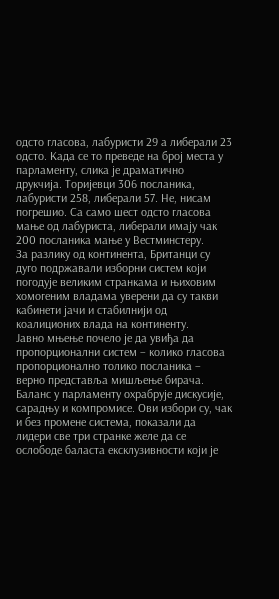одсто гласова, лабуристи 29 а либерали 23 одсто. Када се то преведе на број места у парламенту, слика је драматично друкчија. Торијевци 306 посланика, лабуристи 258, либерали 57. Не, нисам погрешио. Са само шест одсто гласова мање од лабуриста, либерали имају чак 200 посланика мање у Вестминстеру.
За разлику од континента, Британци су дуго подржавали изборни систем који погодује великим странкама и њиховим хомогеним владама уверени да су такви кабинети јачи и стабилнији од коалиционих влада на континенту.
Јавно мњење почело је да увиђа да пропорционални систем – колико гласова пропорционално толико посланика – верно представља мишљење бирача. Баланс у парламенту охрабрује дискусије, сарадњу и компромисе. Ови избори су, чак и без промене система, показали да лидери све три странке желе да се ослободе баласта ексклузивности који је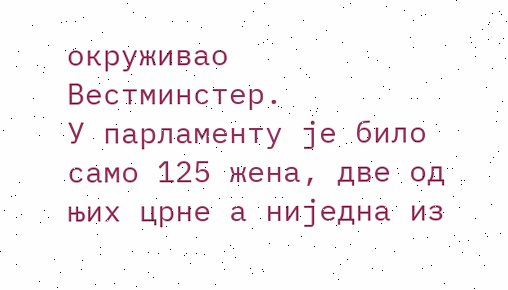окруживао Вестминстер.
У парламенту је било само 125 жена, две од њих црне а ниједна из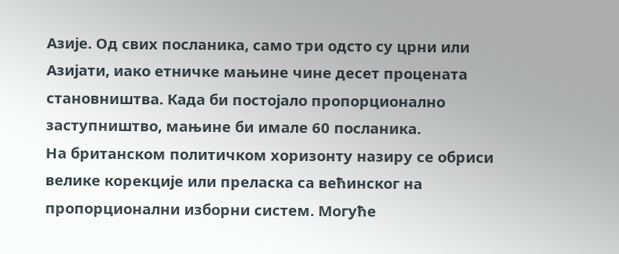Азије. Од свих посланика, само три одсто су црни или Азијати, иако етничке мањине чине десет процената становништва. Када би постојало пропорционално заступништво, мањине би имале 60 посланика.
На британском политичком хоризонту назиру се обриси велике корекције или преласка са већинског на пропорционални изборни систем. Могуће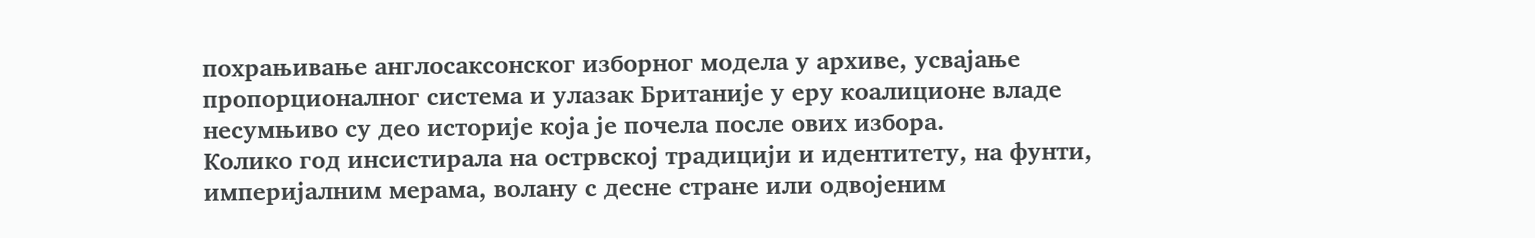похрањивање англосаксонског изборног модела у архиве, усвајање пропорционалног система и улазак Британије у еру коалиционе владе несумњиво су део историје која је почела после ових избора.
Колико год инсистирала на острвској традицији и идентитету, на фунти, империјалним мерама, волану с десне стране или одвојеним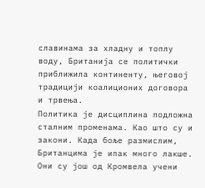славинама за хладну и топлу воду, Британија се политички приближила континенту, његовој традицији коалиционих договора и трвења.
Политика је дисциплина подложна сталним променама. Као што су и закони. Када боље размислим, Британцима је ипак много лакше. Они су још од Кромвела учени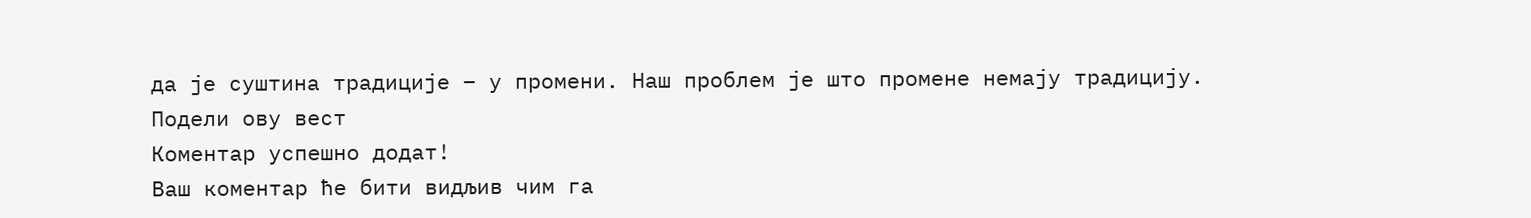да је суштина традиције – у промени. Наш проблем је што промене немају традицију.
Подели ову вест
Комeнтар успeшно додат!
Ваш комeнтар ћe бити видљив чим га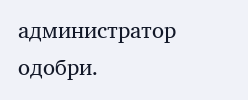администратор одобри.